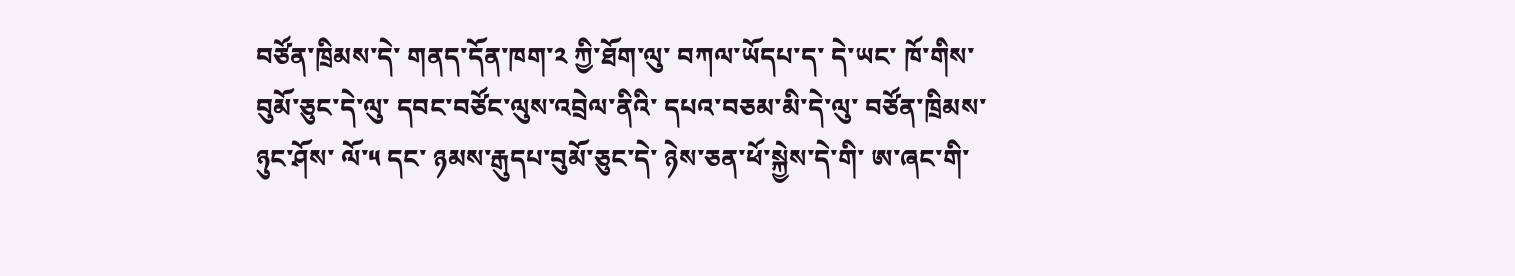བཙོན་ཁྲིམས་དེ་ གནད་དོན་ཁག་༢ ཀྱི་ཐོག་ལུ་ བཀལ་ཡོདཔ་ད་ དེ་ཡང་ ཁོ་གིས་ བུམོ་ཅུང་དེ་ལུ་ དབང་བཙོང་ལུས་འབྲེལ་ནིའི་ དཔའ་བཅམ་མི་དེ་ལུ་ བཙོན་ཁྲིམས་ཉུང་ཤོས་ ལོ་༥ དང་ ཉམས་རྒུདཔ་བུམོ་ཅུང་དེ་ ཉེས་ཅན་ཕོ་སྐྱེས་དེ་གི་ ཨ་ཞང་གི་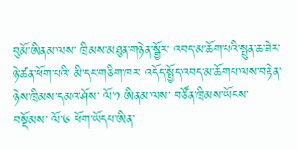བུམོ་ཨིནམ་ལས་ ཁྲིམས་མཐུན་གཉེན་སྦྱོར་ འབད་མ་ཆོག་པའི་སྤུན་ཆ་ཟེར་ ཉེ་ཚན་ཕོག་པའི་ མི་དང་གཅིག་ཁར་ འདོད་སྤྱོད་འབད་མ་ཆོགཔ་ལས་བརྟེན་ ཉེས་ཁྲིམས་དམའ་ཤོས་ ལོ་༡ ཨིནམ་ལས་ བཙོན་ཁྲིམས་ཡོངས་བསྡོམས་ ལོ་༦ ཕོག་ཡོདཔ་ཨིན་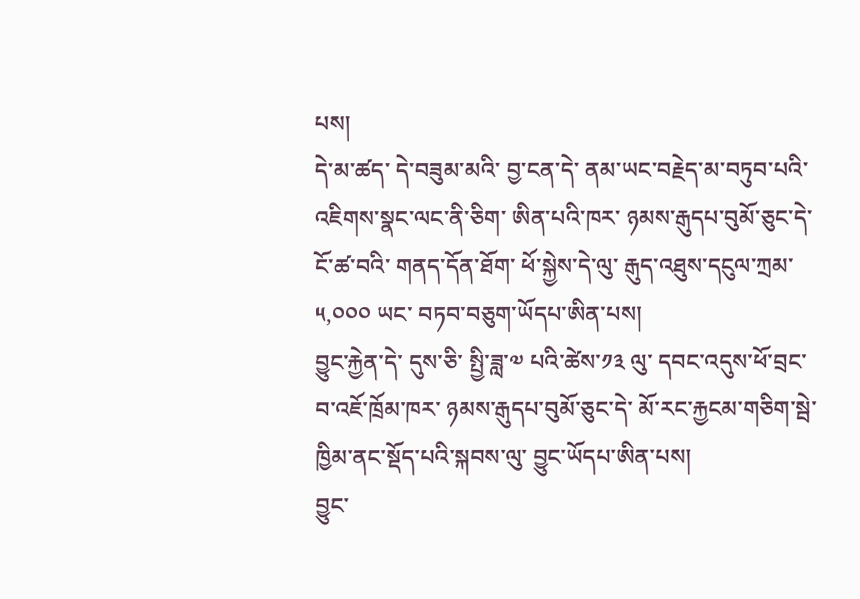པས།
དེ་མ་ཚད་ དེ་བཟུམ་མའི་ བྱ་ངན་དེ་ ནམ་ཡང་བརྗེད་མ་བཏུབ་པའི་ འཇིགས་སྣང་ལང་ནི་ཅིག་ ཨིན་པའི་ཁར་ ཉམས་རྒུདཔ་བུམོ་ཅུང་དེ་ ངོ་ཚ་བའི་ གནད་དོན་ཐོག་ ཕོ་སྐྱེས་དེ་ལུ་ རྒུད་འཐུས་དངུལ་ཀྲམ་༥,༠༠༠ ཡང་ བཏབ་བཅུག་ཡོདཔ་ཨིན་པས།
བྱུང་རྐྱེན་དེ་ དུས་ཅི་ སྤྱི་ཟླ་༧ པའི་ཚེས་༡༣ ལུ་ དབང་འདུས་ཕོ་བྲང་ བ་འཇོ་ཁྲོམ་ཁར་ ཉམས་རྒུདཔ་བུམོ་ཅུང་དེ་ མོ་རང་རྐྱངམ་གཅིག་སྦེ་ ཁྱིམ་ནང་སྡོད་པའི་སྐབས་ལུ་ བྱུང་ཡོདཔ་ཨིན་པས།
བྱུང་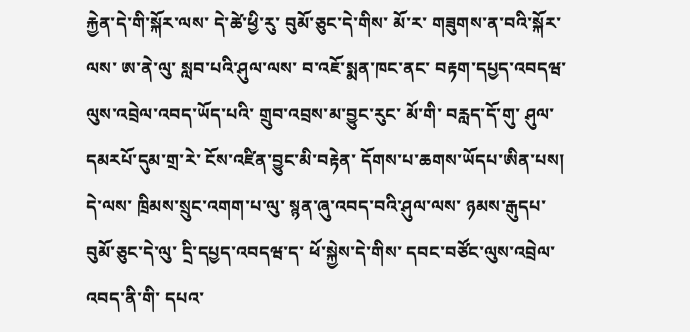རྐྱེན་དེ་གི་སྐོར་ལས་ དེ་ཚེ་ཕྱི་རུ་ བུམོ་ཅུང་དེ་གིས་ མོ་ར་ གཟུགས་ན་བའི་སྐོར་ལས་ ཨ་ནེ་ལུ་ སླབ་པའི་ཤུལ་ལས་ བ་འཇོ་སྨན་ཁང་ནང་ བརྟག་དཔྱད་འབདཝ་ ལུས་འབྲེལ་འབད་ཡོད་པའི་ གྲུབ་འབྲས་མ་བྱུང་རུང་ མོ་གི་ བརླད་དོ་གུ་ ཤུལ་དམརཔོ་དུམ་གྲ་རེ་ ངོས་འཛིན་བྱུང་མི་བརྟེན་ དོགས་པ་ཆགས་ཡོདཔ་ཨིན་པས།
དེ་ལས་ ཁྲིམས་སྲུང་འགག་པ་ལུ་ སྙན་ཞུ་འབད་བའི་ཤུལ་ལས་ ཉམས་རྒུདཔ་བུམོ་ཅུང་དེ་ལུ་ དྲི་དཔྱད་འབདཝ་ད་ ཕོ་སྐྱེས་དེ་གིས་ དབང་བཙོང་ལུས་འབྲེལ་འབད་ནི་གི་ དཔའ་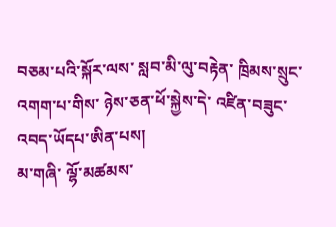བཅམ་པའི་སྐོར་ལས་ སླབ་མི་ལུ་བརྟེན་ ཁྲིམས་སྲུང་འགག་པ་གིས་ ཉེས་ཅན་ཕོ་སྐྱེས་དེ་ འཛིན་བཟུང་འབད་ཡོདཔ་ཨིན་པས།
མ་གཞི་ ལྷོ་མཚམས་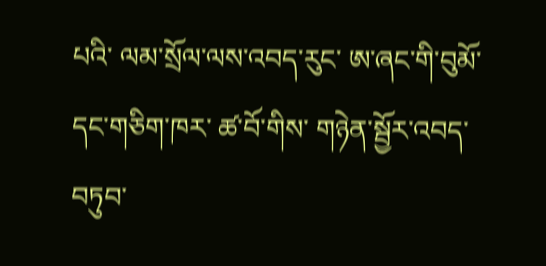པའི་ ལམ་སྲོལ་ལས་འབད་རུང་ ཨ་ཞང་གི་བུམོ་དང་གཅིག་ཁར་ ཚ་བོ་གིས་ གཉེན་སྦྱོར་འབད་བཏུབ་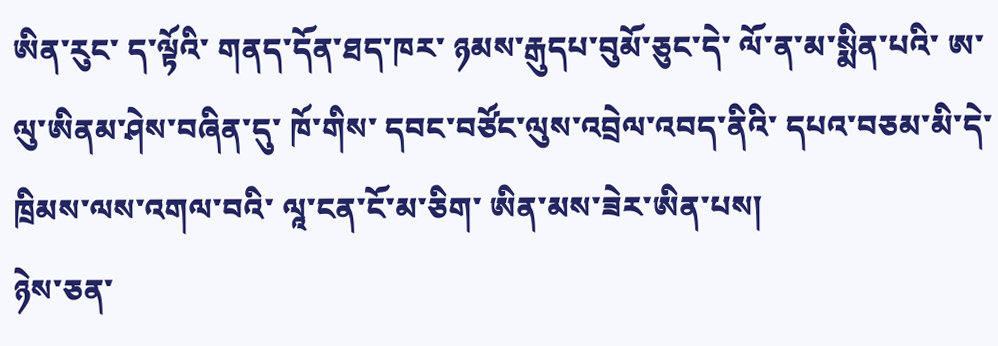ཨིན་རུང་ ད་ལྟོའི་ གནད་དོན་ཐད་ཁར་ ཉམས་རྒུདཔ་བུམོ་ཅུང་དེ་ ལོ་ན་མ་སྨིན་པའི་ ཨ་ལུ་ཨིནམ་ཤེས་བཞིན་དུ་ ཁོ་གིས་ དབང་བཙོང་ལུས་འབྲེལ་འབད་ནིའི་ དཔའ་བཅམ་མི་དེ་ ཁྲིམས་ལས་འགལ་བའི་ ལཱ་ངན་ངོ་མ་ཅིག་ ཨིན་མས་ཟེར་ཨིན་པས།
ཉེས་ཅན་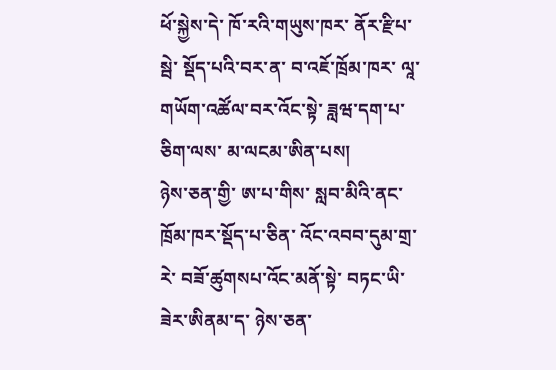ཕོ་སྐྱེས་དེ་ ཁོ་རའི་གཡུས་ཁར་ ནོར་རྫིཔ་སྦེ་ སྡོད་པའི་བར་ན་ བ་འཇོ་ཁྲོམ་ཁར་ ལཱ་གཡོག་འཚོལ་བར་འོང་སྟེ་ ཟླཝ་དག་པ་ཅིག་ལས་ མ་ལངམ་ཨིན་པས།
ཉེས་ཅན་གྱི་ ཨ་པ་གིས་ སླབ་མིའི་ནང་ ཁྲོམ་ཁར་སྡོད་པ་ཅིན་ འོང་འབབ་དུམ་གྲ་རེ་ བཟོ་ཚུགསཔ་འོང་མནོ་སྟེ་ བཏང་ཡི་ཟེར་ཨིནམ་ད་ ཉེས་ཅན་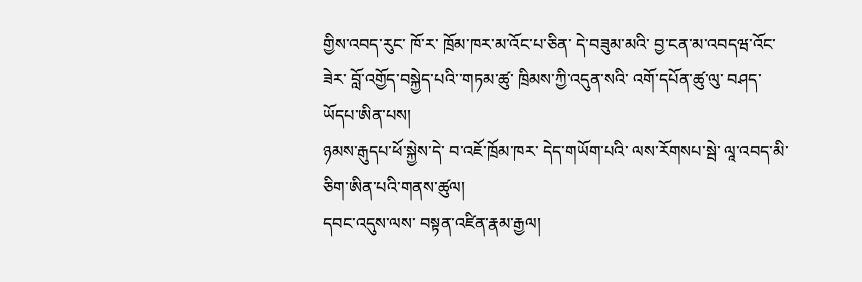གྱིས་འབད་རུང་ ཁོ་ར་ ཁྲོམ་ཁར་མ་འོང་པ་ཅིན་ དེ་བཟུམ་མའི་ བྱ་ངན་མ་འབདཝ་འོང་ཟེར་ བློ་འགྱོད་བསྐྱེད་པའི་་གཏམ་ཚུ་ ཁྲིམས་ཀྱི་འདུན་སའི་ འགོ་དཔོན་ཚུ་ལུ་ བཤད་ཡོདཔ་ཨིན་པས།
ཉམས་རྒུདཔ་ཕོ་སྐྱེས་དེ་ བ་འཇོ་ཁྲོམ་ཁར་ དེད་གཡོག་པའི་ ལས་རོགསཔ་སྦེ་ ལཱ་འབད་མི་ཅིག་ཨིན་པའི་གནས་ཚུལ།
དབང་འདུས་ལས་ བསྟན་འཛིན་རྣམ་རྒྱལ།